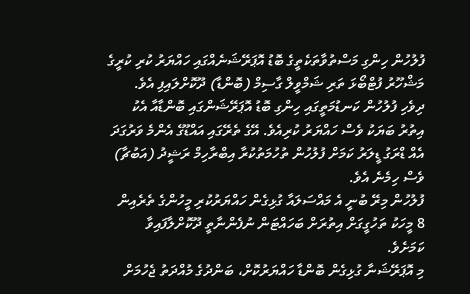ފުލުހުން ހިންގި މަސްތުވާތަކެތީގެ ބޮޑު އޮޕަރޭޝަނެއްގައި ހައްޔަރު ކުރި ކުރީގެ މަޝްހޫރު ފުޓްބޯޅަ ތަރި ޝަމްވީލް ގާސިމް (ބޮންޑާ) ދޫކޮށްލައިފި އެވެ.
ދިވެހި ފުލުހުން ކަނޑުމަތީގައި ހިންގި ބޮޑު އޮޕަރޭޝަންގައި ބޮންޑާއާ އެކު އިތުރު ބަޔަކު ވެސް ހައްޔަރު ކުރިއެވެ. އޭގެ ތެރޭގައި އައްޑޫގެ އެންމެ ވަރުގަދަ އެއް ޑްރަގު ޑީލަރު ކަމަށް ފުލުހުން ތުހުމަތުކުރާ އިބްރާހިމް ރަޝީދު (އަބުޗާ) ވެސް ހިމެނެ އެވެ.
ފުލުހުން މިރޭ ބުނީ އެ މައްސަލައާ ގުޅިގެން ހައްޔަރުކުރި މީހުންގެ ތެރެއިން 8 މީހަކު ތަހުގީގަށް އިތުރަށް ބަހައްޓަން ނުފެންނާތީ ދޫކޮށްލާފައިވާ ކަމަށެވެ.
މި އޮޕަރޭޝަނާ ގުޅިގެން ބޮންޑާ ހައްޔަރުކޮށް، ބަންދުގެ މުއްދަތު ޖެހުމަށް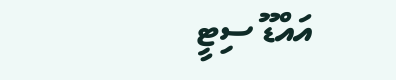އައްޑޫ ސިޓީ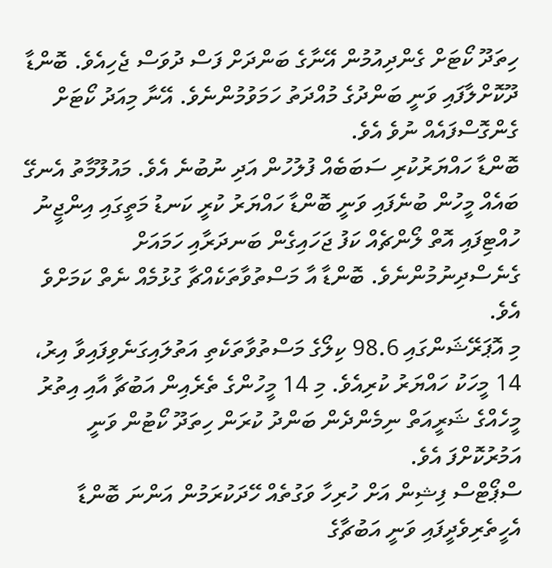ހިތަދޫ ކޯޓަށް ގެންދިއުމުން އޭނާގެ ބަންދަށް ފަސް ދުވަސް ޖެހިއެވެ. ބޮންޑާ ދޫކޮށްލާފައި ވަނީ ބަންދުގެ މުއްދަތު ހަމަވުމުންނެވެ. އޭނާ މިއަދު ކޯޓަށް ގެންގޮސްފައެއް ނުވެ އެވެ.
ބޮންޑާ ހައްޔަރުކުރި ސަބަބެއް ފުލުހުން އަދި ނުބުނެ އެވެ. މައުލޫމާތު އެނގޭ ބައެއް މީހުން ބުނެފައި ވަނީ ބޮންޑާ ހައްޔަރު ކުރީ ކަނޑު މަތީގައި އިންޖީނު ހުއްޓިފައި އޮތް ލޯންޗެއް ކަފު ޖަހައިގެން ބަނދަރާއި ހަމައަށް ގެނެސްދިނުމުންނެވެ. ބޮންޑާ އާ މަސްތުވާތަކެއްޗާ ގުޅުމެއް ނެތް ކަމަށްވެ އެވެ.
މި އޮޕަރޭޝަންގައި 98.6 ކިލޯގެ މަސްތުވާތަކެތި އަތުލައިގަނެވިފައިވާ އިރު، 14 މީހަކު ހައްޔަރު ކުރިއެވެ. މި 14 މީހުންގެ ތެރެއިން އަބުޗާ އާއި އިތުރު މީހެއްގެ ޝަރީއަތް ނިމެންދެން ބަންދު ކުރަން ހިތަދޫ ކޯޓުން ވަނީ އަމުރުކޮށްފަ އެވެ.
ސްޕޯޓްސް ފިޝިން އަށް ހުރިހާ ވަގުތެއް ހޭދަކުރަމުން އަންނަ ބޮންޑާ އެހީތެރިވެދީފައި ވަނީ އަބުޗާގެ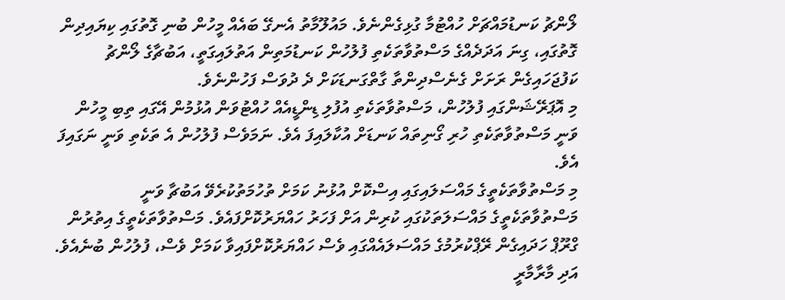ލޯންޗު ކަނޑުމައްޗަށް ހުއްޓުމާ ގުޅިގެންނެވެ. މައުލޫމާތު އެނގޭ ބައެއް މީހުން ބުނި ގޮތުގައި ކިޔައިދިން ގޮތުގައި، ގިނަ އަދަދެއްގެ މަސްތުވާތަކެތި ފުލުހުން ކަނޑުމަތިން އަތުލައިގަތީ، އަބުޗާގެ ލޯންޗު ކަފުޖަހައިގެން ރަށަށް ގެނެސްދިންތާ ގާތްގަނޑަކަށް ދެ ދުވަސް ފަހުންނެވެ.
މި އޮޕަރޭޝަންގައި ފުލުހުން، މަސްތުވާތަކެތި އުފުލި ޑިންޑީއެއް ހުއްޓުވަން އުޅުމުން އޭގައި ތިބި މީހުން ވަނީ މަސްތުވާތަކެތި ހުރި ގޯނިތައް ކަނޑަށް އުކާލައިފަ އެވެ. ނަމަވެސް ފުލުހުން އެ ތަކެތި ވަނީ ނަގައިފަ އެވެ.
މި މަސްތުވާތަކެތީގެ މައްސަލައިގައި އިސްކޮށް އުޅުނު ކަމަށް ތުހުމަތުކުރެވޭ އަބުޗާ ވަނީ މަސްތުވާތަކެތީގެ މައްސަލަތަކުގައި ކުރިން އަށް ފަހަރު ހައްޔަރުކޮށްފައެވެ. މަސްތުވާތަކެތީގެ އިތުރުން ގްރޫޕް ހަދައިގެން ރޭޕްކުރުމުގެ މައްސަލައެއްގައި ވެސް ހައްޔަރުކޮށްފައިވާ ކަމަށް ވެސް، ފުލުހުން ބުނެއެވެ. އަދި މާރާމާރީ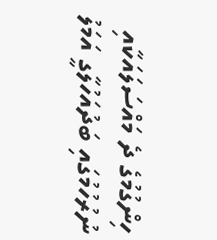ހިންގުމުގެ ދެ މައްސަލައަކާއި ނުރުހުމުގައި ބަދުއަހުލާގީ އަމަލު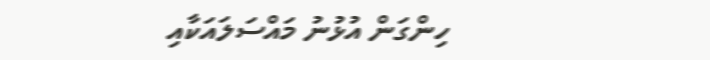ހިންގަން އުޅުނު މައްސަލައަކާއި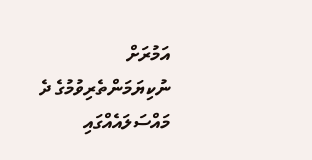އަމުރަށް ނުކިޔަމަންތެރިވުމުގެ ދެ މައްސަލައެއްގައި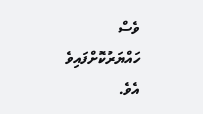ވެސް ހައްޔަރުކޮށްފައިވެ އެވެ.